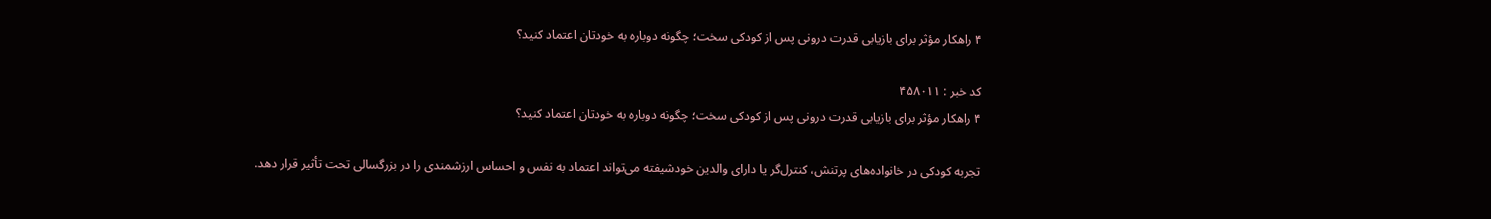۴ راهکار مؤثر برای بازیابی قدرت درونی پس از کودکی سخت؛ چگونه دوباره به خودتان اعتماد کنید؟

کد خبر : ۴۵۸۰۱۱
۴ راهکار مؤثر برای بازیابی قدرت درونی پس از کودکی سخت؛ چگونه دوباره به خودتان اعتماد کنید؟

تجربه کودکی در خانواده‌های پرتنش، کنترل‌گر یا دارای والدین خودشیفته می‌تواند اعتماد به نفس و احساس ارزشمندی را در بزرگسالی تحت تأثیر قرار دهد.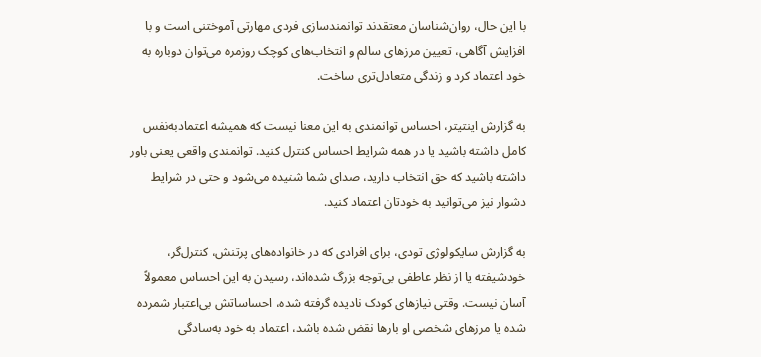با این حال، روان‌شناسان معتقدند توانمندسازی فردی مهارتی آموختنی است و با افزایش آگاهی، تعیین مرزهای سالم و انتخاب‌های کوچک روزمره می‌توان دوباره به خود اعتماد کرد و زندگی متعادل‌تری ساخت.

به گزارش اینتیتر، احساس توانمندی به این معنا نیست که همیشه اعتمادبه‌نفس کامل داشته باشید یا در همه شرایط احساس کنترل کنید. توانمندی واقعی یعنی باور داشته باشید که حق انتخاب دارید، صدای شما شنیده می‌شود و حتی در شرایط دشوار نیز می‌توانید به خودتان اعتماد کنید.

به گزارش سایکولوژی تودی، برای افرادی که در خانواده‌های پرتنش، کنترل‌گر، خودشیفته یا از نظر عاطفی بی‌توجه بزرگ شده‌اند، رسیدن به این احساس معمولاً آسان نیست. وقتی نیازهای کودک نادیده گرفته شده، احساساتش بی‌اعتبار شمرده شده یا مرزهای شخصی او بارها نقض شده باشد، اعتماد به خود به‌سادگی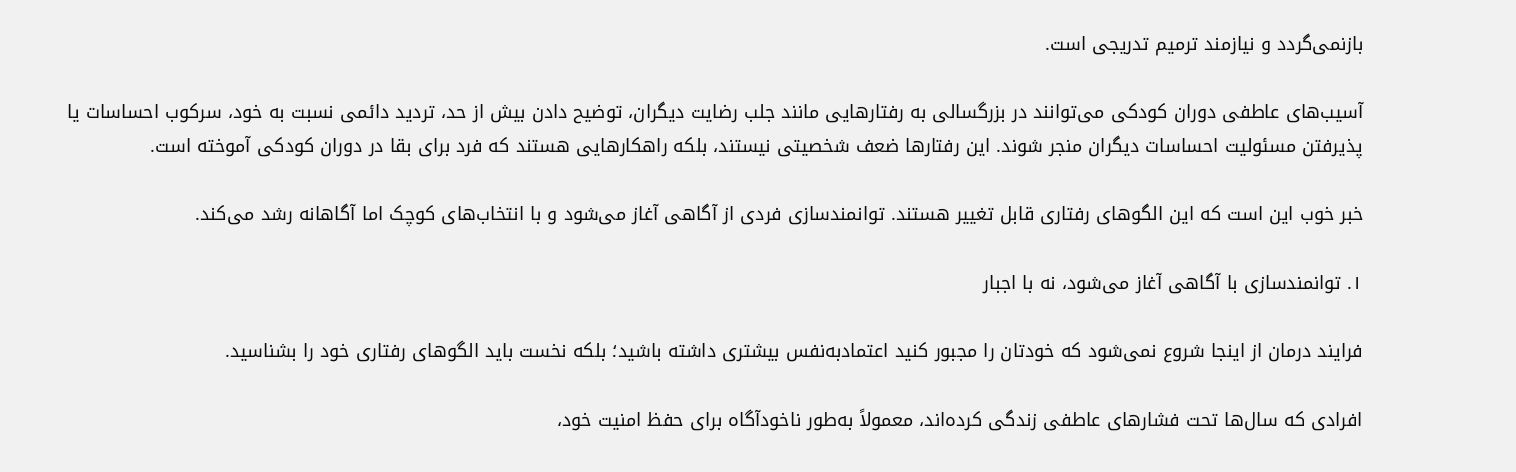بازنمی‌گردد و نیازمند ترمیم تدریجی است.

آسیب‌های عاطفی دوران کودکی می‌توانند در بزرگسالی به رفتارهایی مانند جلب رضایت دیگران، توضیح دادن بیش از حد، تردید دائمی نسبت به خود، سرکوب احساسات یا پذیرفتن مسئولیت احساسات دیگران منجر شوند. این رفتارها ضعف شخصیتی نیستند، بلکه راهکارهایی هستند که فرد برای بقا در دوران کودکی آموخته است.

خبر خوب این است که این الگوهای رفتاری قابل تغییر هستند. توانمندسازی فردی از آگاهی آغاز می‌شود و با انتخاب‌های کوچک اما آگاهانه رشد می‌کند.

۱. توانمندسازی با آگاهی آغاز می‌شود، نه با اجبار

فرایند درمان از اینجا شروع نمی‌شود که خودتان را مجبور کنید اعتمادبه‌نفس بیشتری داشته باشید؛ بلکه نخست باید الگوهای رفتاری خود را بشناسید.

افرادی که سال‌ها تحت فشارهای عاطفی زندگی کرده‌اند، معمولاً به‌طور ناخودآگاه برای حفظ امنیت خود،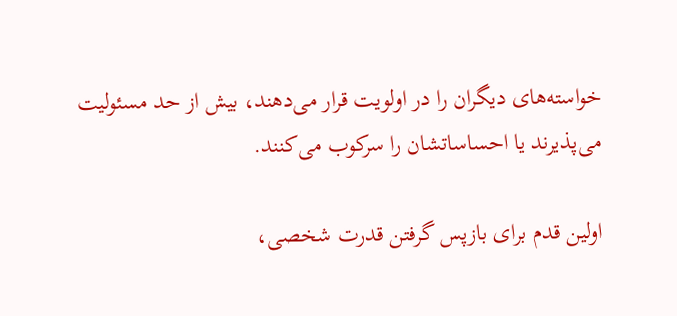خواسته‌های دیگران را در اولویت قرار می‌دهند، بیش از حد مسئولیت می‌پذیرند یا احساساتشان را سرکوب می‌کنند.

اولین قدم برای بازپس گرفتن قدرت شخصی،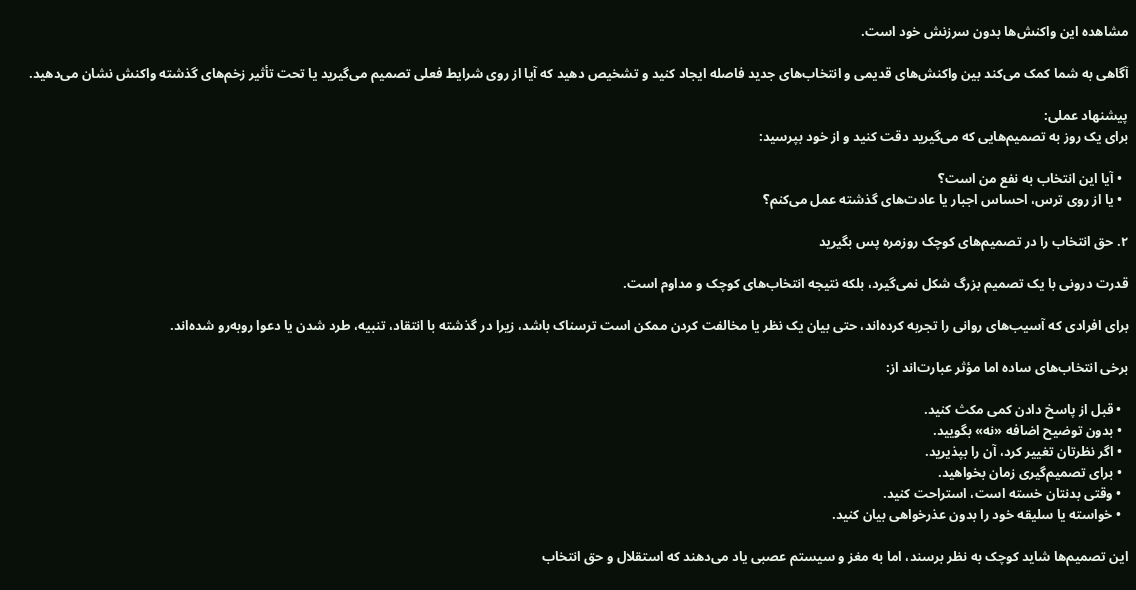مشاهده این واکنش‌ها بدون سرزنش خود است.

آگاهی به شما کمک می‌کند بین واکنش‌های قدیمی و انتخاب‌های جدید فاصله ایجاد کنید و تشخیص دهید که آیا از روی شرایط فعلی تصمیم می‌گیرید یا تحت تأثیر زخم‌های گذشته واکنش نشان می‌دهید.

پیشنهاد عملی:
برای یک روز به تصمیم‌هایی که می‌گیرید دقت کنید و از خود بپرسید:

  • آیا این انتخاب به نفع من است؟
  • یا از روی ترس، احساس اجبار یا عادت‌های گذشته عمل می‌کنم؟

۲. حق انتخاب را در تصمیم‌های کوچک روزمره پس بگیرید

قدرت درونی با یک تصمیم بزرگ شکل نمی‌گیرد، بلکه نتیجه انتخاب‌های کوچک و مداوم است.

برای افرادی که آسیب‌های روانی را تجربه کرده‌اند، حتی بیان یک نظر یا مخالفت کردن ممکن است ترسناک باشد، زیرا در گذشته با انتقاد، تنبیه، طرد شدن یا دعوا روبه‌رو شده‌اند.

برخی انتخاب‌های ساده اما مؤثر عبارت‌اند از:

  • قبل از پاسخ دادن کمی مکث کنید.
  • بدون توضیح اضافه «نه» بگویید.
  • اگر نظرتان تغییر کرد، آن را بپذیرید.
  • برای تصمیم‌گیری زمان بخواهید.
  • وقتی بدنتان خسته است، استراحت کنید.
  • خواسته یا سلیقه خود را بدون عذرخواهی بیان کنید.

این تصمیم‌ها شاید کوچک به نظر برسند، اما به مغز و سیستم عصبی یاد می‌دهند که استقلال و حق انتخاب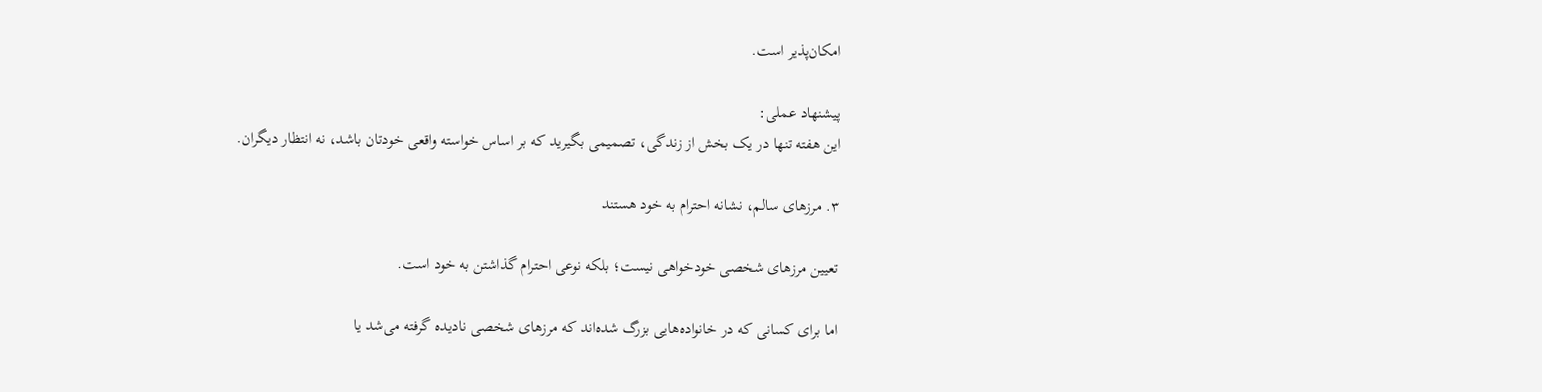امکان‌پذیر است.

پیشنهاد عملی:
این هفته تنها در یک بخش از زندگی، تصمیمی بگیرید که بر اساس خواسته واقعی خودتان باشد، نه انتظار دیگران.

۳. مرزهای سالم، نشانه احترام به خود هستند

تعیین مرزهای شخصی خودخواهی نیست؛ بلکه نوعی احترام گذاشتن به خود است.

اما برای کسانی که در خانواده‌هایی بزرگ شده‌اند که مرزهای شخصی نادیده گرفته می‌شد یا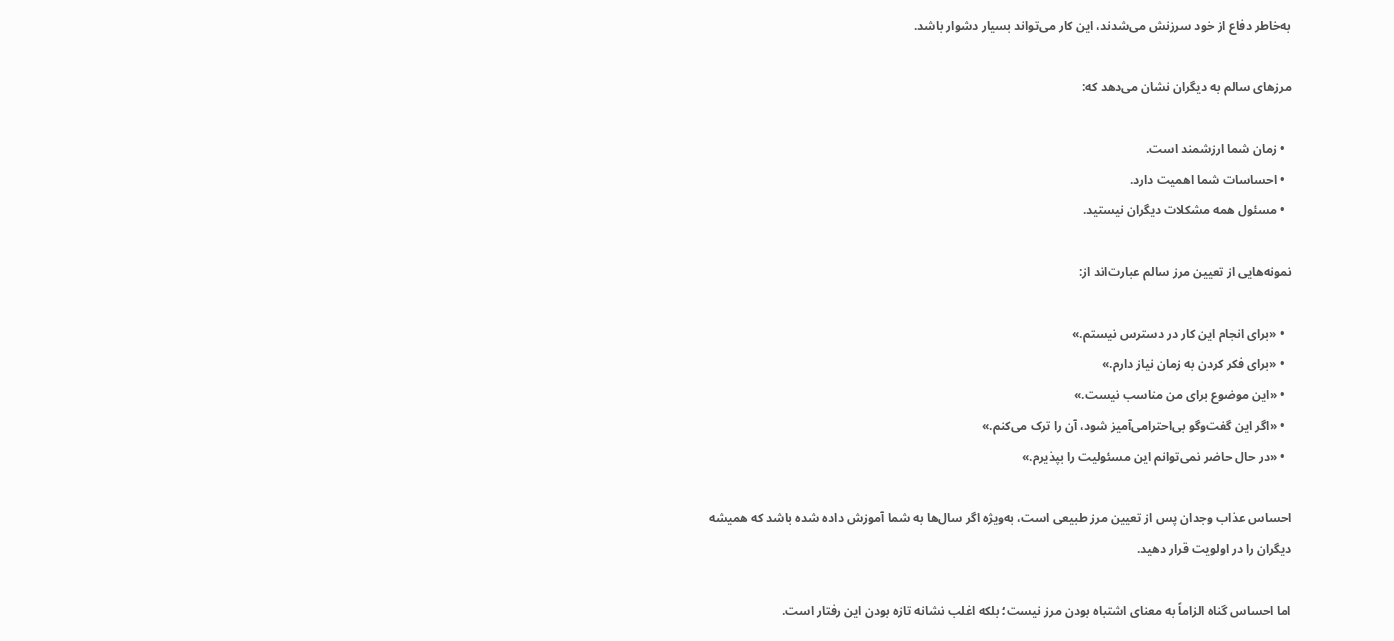به‌خاطر دفاع از خود سرزنش می‌شدند، این کار می‌تواند بسیار دشوار باشد.

مرزهای سالم به دیگران نشان می‌دهد که:

  • زمان شما ارزشمند است.
  • احساسات شما اهمیت دارد.
  • مسئول همه مشکلات دیگران نیستید.

نمونه‌هایی از تعیین مرز سالم عبارت‌اند از:

  • «برای انجام این کار در دسترس نیستم.»
  • «برای فکر کردن به زمان نیاز دارم.»
  • «این موضوع برای من مناسب نیست.»
  • «اگر این گفت‌وگو بی‌احترامی‌آمیز شود، آن را ترک می‌کنم.»
  • «در حال حاضر نمی‌توانم این مسئولیت را بپذیرم.»

احساس عذاب وجدان پس از تعیین مرز طبیعی است، به‌ویژه اگر سال‌ها به شما آموزش داده شده باشد که همیشه دیگران را در اولویت قرار دهید.

اما احساس گناه الزاماً به معنای اشتباه بودن مرز نیست؛ بلکه اغلب نشانه تازه بودن این رفتار است.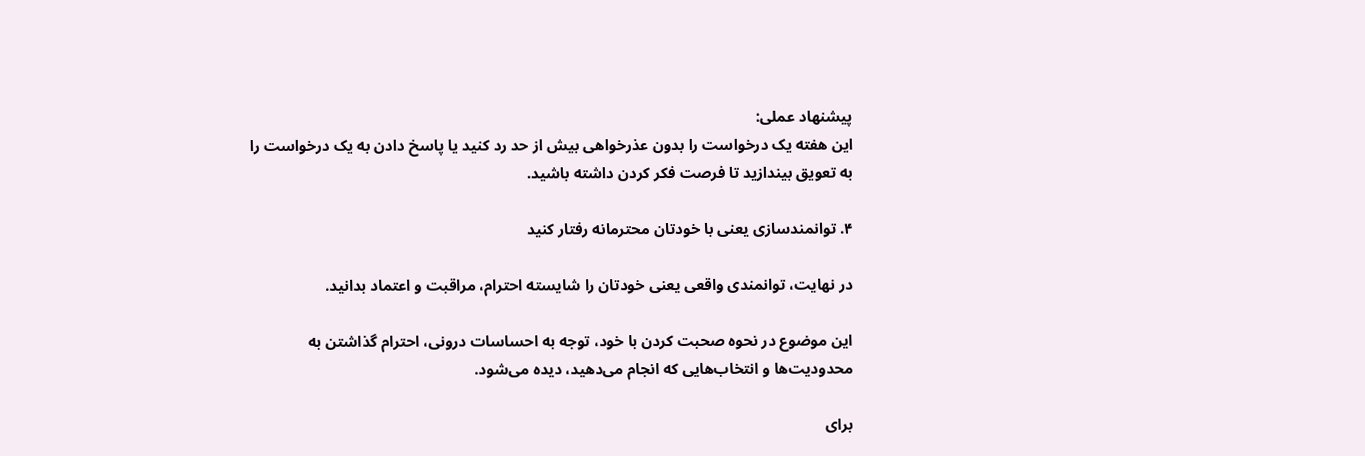پیشنهاد عملی:
این هفته یک درخواست را بدون عذرخواهی بیش از حد رد کنید یا پاسخ دادن به یک درخواست را به تعویق بیندازید تا فرصت فکر کردن داشته باشید.

۴. توانمندسازی یعنی با خودتان محترمانه رفتار کنید

در نهایت، توانمندی واقعی یعنی خودتان را شایسته احترام، مراقبت و اعتماد بدانید.

این موضوع در نحوه صحبت کردن با خود، توجه به احساسات درونی، احترام گذاشتن به محدودیت‌ها و انتخاب‌هایی که انجام می‌دهید، دیده می‌شود.

برای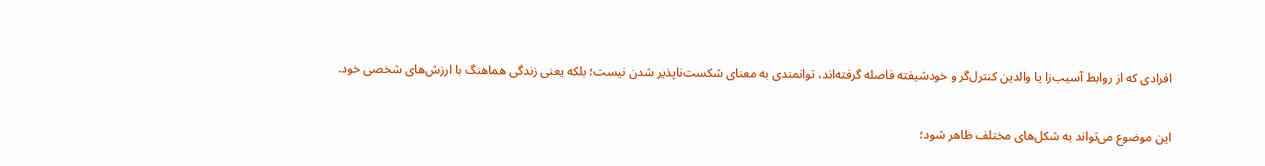افرادی که از روابط آسیب‌زا یا والدین کنترل‌گر و خودشیفته فاصله گرفته‌اند، توانمندی به معنای شکست‌ناپذیر شدن نیست؛ بلکه یعنی زندگی هماهنگ با ارزش‌های شخصی خود.

این موضوع می‌تواند به شکل‌های مختلف ظاهر شود؛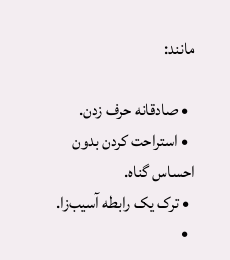مانند:

  • صادقانه حرف زدن.
  • استراحت کردن بدون احساس گناه.
  • ترک یک رابطه آسیب‌زا.
  •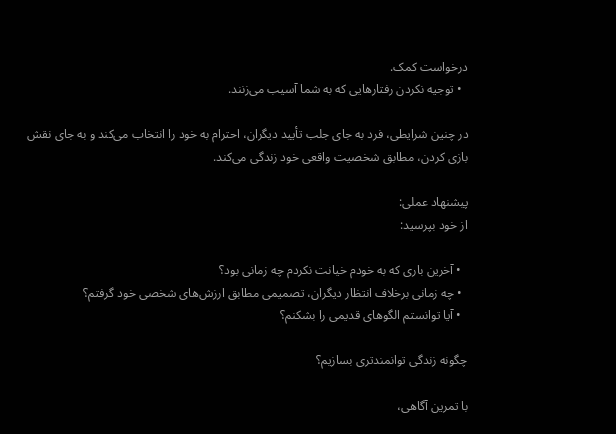درخواست کمک.
  • توجیه نکردن رفتارهایی که به شما آسیب می‌زنند.

در چنین شرایطی، فرد به جای جلب تأیید دیگران، احترام به خود را انتخاب می‌کند و به جای نقش بازی کردن، مطابق شخصیت واقعی خود زندگی می‌کند.

پیشنهاد عملی:
از خود بپرسید:

  • آخرین باری که به خودم خیانت نکردم چه زمانی بود؟
  • چه زمانی برخلاف انتظار دیگران، تصمیمی مطابق ارزش‌های شخصی خود گرفتم؟
  • آیا توانستم الگوهای قدیمی را بشکنم؟

چگونه زندگی توانمندتری بسازیم؟

با تمرین آگاهی،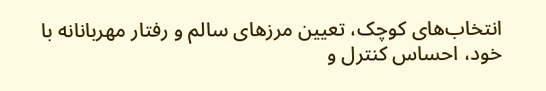انتخاب‌های کوچک، تعیین مرزهای سالم و رفتار مهربانانه با خود، احساس کنترل و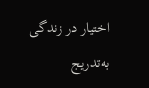اختیار در زندگی به‌تدریج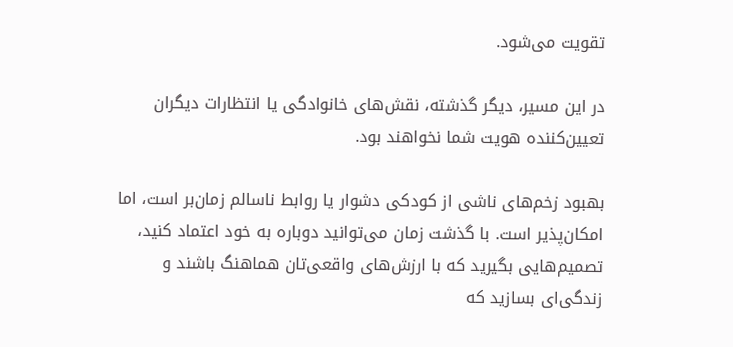تقویت می‌شود.

در این مسیر، دیگر گذشته، نقش‌های خانوادگی یا انتظارات دیگران تعیین‌کننده هویت شما نخواهند بود.

بهبود زخم‌های ناشی از کودکی دشوار یا روابط ناسالم زمان‌بر است، اما امکان‌پذیر است. با گذشت زمان می‌توانید دوباره به خود اعتماد کنید، تصمیم‌هایی بگیرید که با ارزش‌های واقعی‌تان هماهنگ باشند و زندگی‌ای بسازید که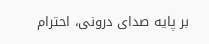بر پایه صدای درونی، احترام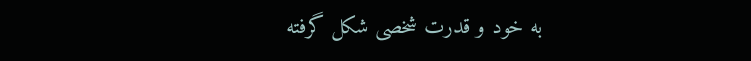به خود و قدرت شخصی شکل گرفته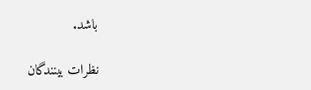باشد.

نظرات بینندگان